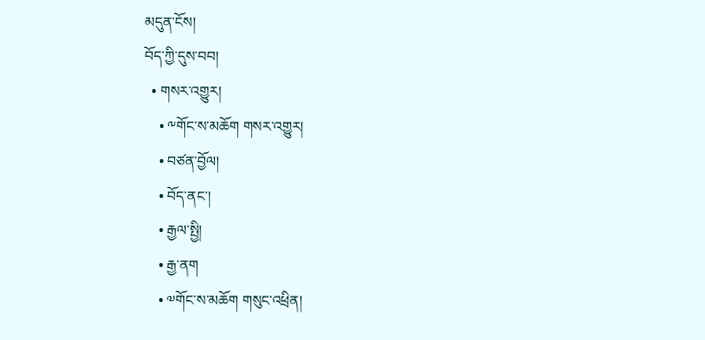མདུན་ངོས།
བོད་ཀྱི་དུས་བབ།
  • གསར་འགྱུར།
    • ༸གོང་ས་མཆོག གསར་འགྱུར།
    • བཙན་བྱོལ།
    • བོད་ནང་།
    • རྒྱལ་སྤྱི།
    • རྒྱ་ནག
    • ༧གོང་ས་མཆོག གསུང་འཕྲིན།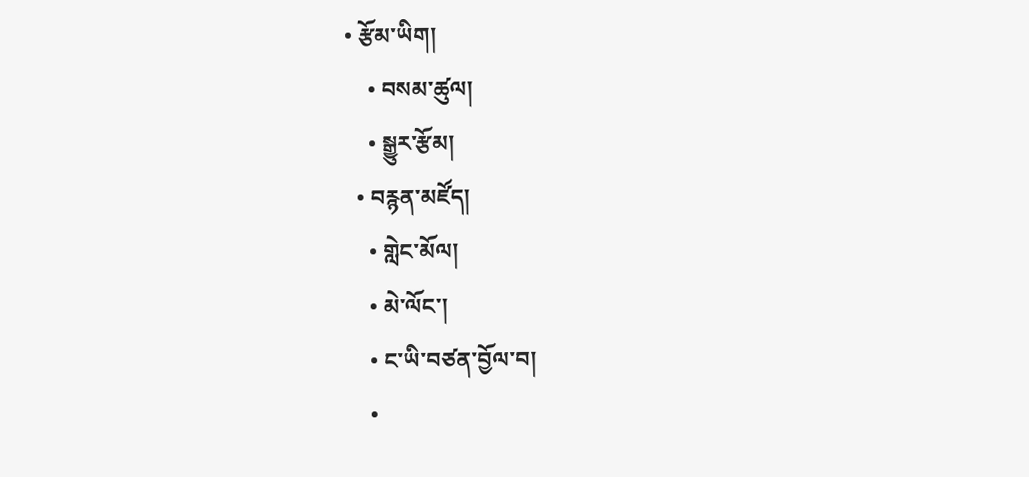• རྩོམ་ཡིག།
    • བསམ་ཚུལ།
    • སྒྱུར་རྩོམ།
  • བརྙན་མཛོད།
    • གླེང་མོལ།
    • མེ་ལོང་།
    • ང་ཡི་བཙན་བྱོལ་བ།
    •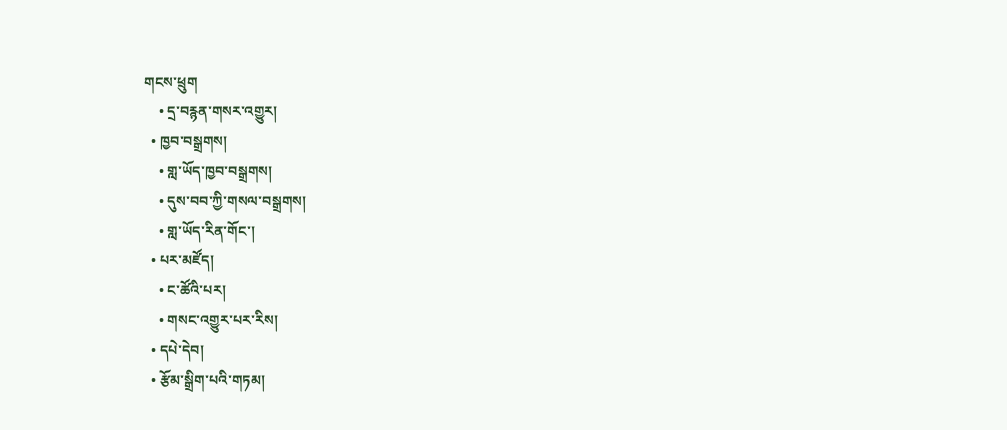གངས་ཕྲུག
    • དྲ་བརྙན་གསར་འགྱུར།
  • ཁྱབ་བསྒྲགས།
    • གླ་ཡོད་ཁྱབ་བསྒྲགས།
    • དུས་བབ་ཀྱི་གསལ་བསྒྲགས།
    • གླ་ཡོད་རིན་གོང་།
  • པར་མཛོད།
    • ང་ཚོའི་པར།
    • གསང་འགྱུར་པར་རིས།
  • དཔེ་དེབ།
  • རྩོམ་སྒྲིག་པའི་གཏམ།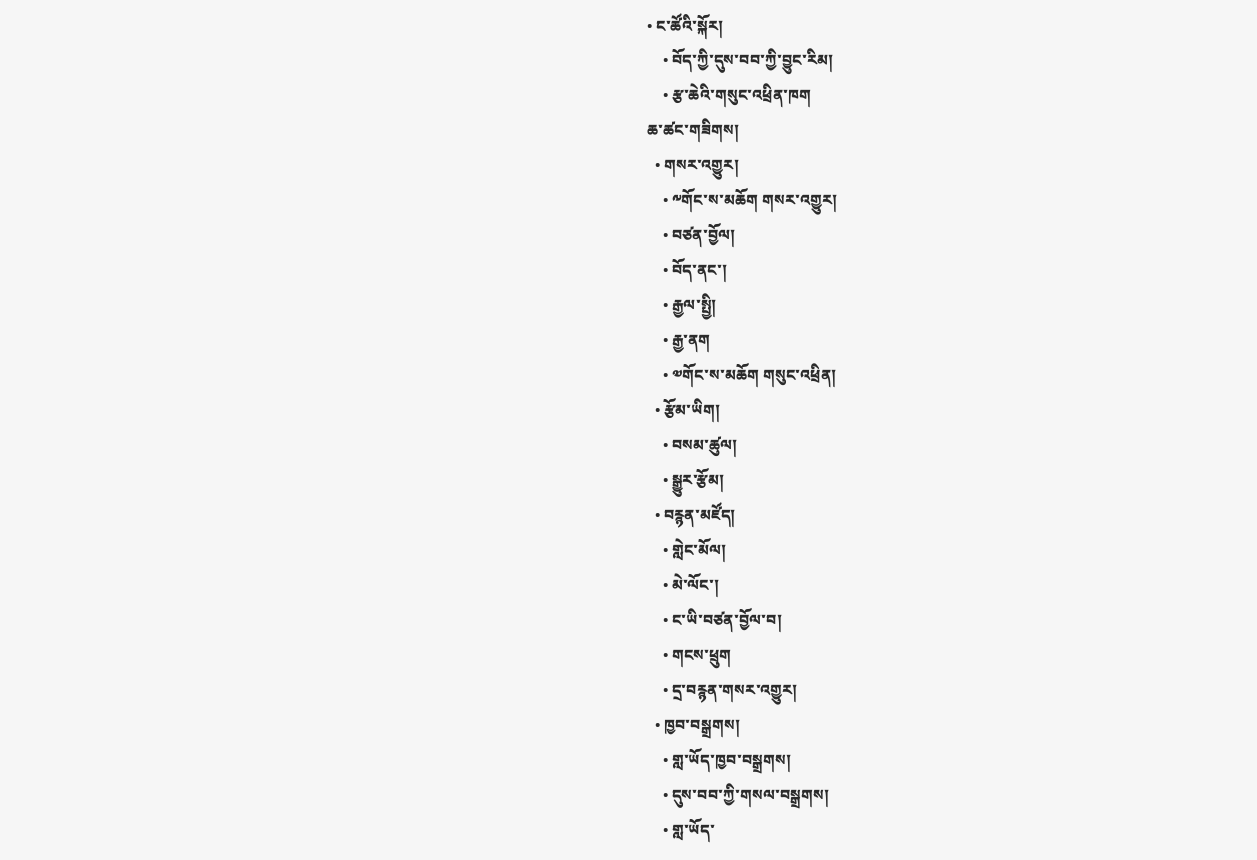• ང་ཚོའི་སྐོར།
    • བོད་ཀྱི་དུས་བབ་ཀྱི་བྱུང་རིམ།
    • རྩ་ཆེའི་གསུང་འཕྲིན་ཁག
ཆ་ཚང་གཟིགས།
  • གསར་འགྱུར།
    • ༸གོང་ས་མཆོག གསར་འགྱུར།
    • བཙན་བྱོལ།
    • བོད་ནང་།
    • རྒྱལ་སྤྱི།
    • རྒྱ་ནག
    • ༧གོང་ས་མཆོག གསུང་འཕྲིན།
  • རྩོམ་ཡིག།
    • བསམ་ཚུལ།
    • སྒྱུར་རྩོམ།
  • བརྙན་མཛོད།
    • གླེང་མོལ།
    • མེ་ལོང་།
    • ང་ཡི་བཙན་བྱོལ་བ།
    • གངས་ཕྲུག
    • དྲ་བརྙན་གསར་འགྱུར།
  • ཁྱབ་བསྒྲགས།
    • གླ་ཡོད་ཁྱབ་བསྒྲགས།
    • དུས་བབ་ཀྱི་གསལ་བསྒྲགས།
    • གླ་ཡོད་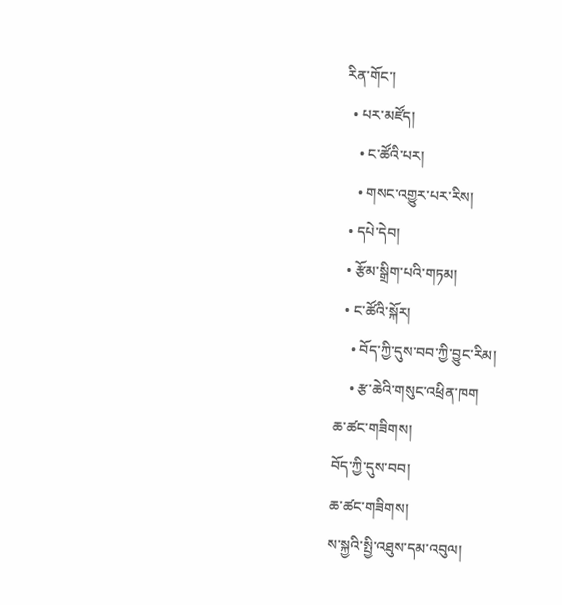རིན་གོང་།
  • པར་མཛོད།
    • ང་ཚོའི་པར།
    • གསང་འགྱུར་པར་རིས།
  • དཔེ་དེབ།
  • རྩོམ་སྒྲིག་པའི་གཏམ།
  • ང་ཚོའི་སྐོར།
    • བོད་ཀྱི་དུས་བབ་ཀྱི་བྱུང་རིམ།
    • རྩ་ཆེའི་གསུང་འཕྲིན་ཁག
ཆ་ཚང་གཟིགས།
བོད་ཀྱི་དུས་བབ།
ཆ་ཚང་གཟིགས།
ས་སྐྱའི་སྤྱི་འཐུས་དམ་འབུལ།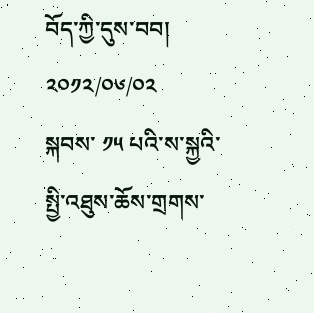བོད་ཀྱི་དུས་བབ།
༢༠༡༢/༠༦/༠༢
སྐབས་ ༡༥ པའི་ས་སྐྱའི་སྤྱི་འཐུས་ཆོས་གྲགས་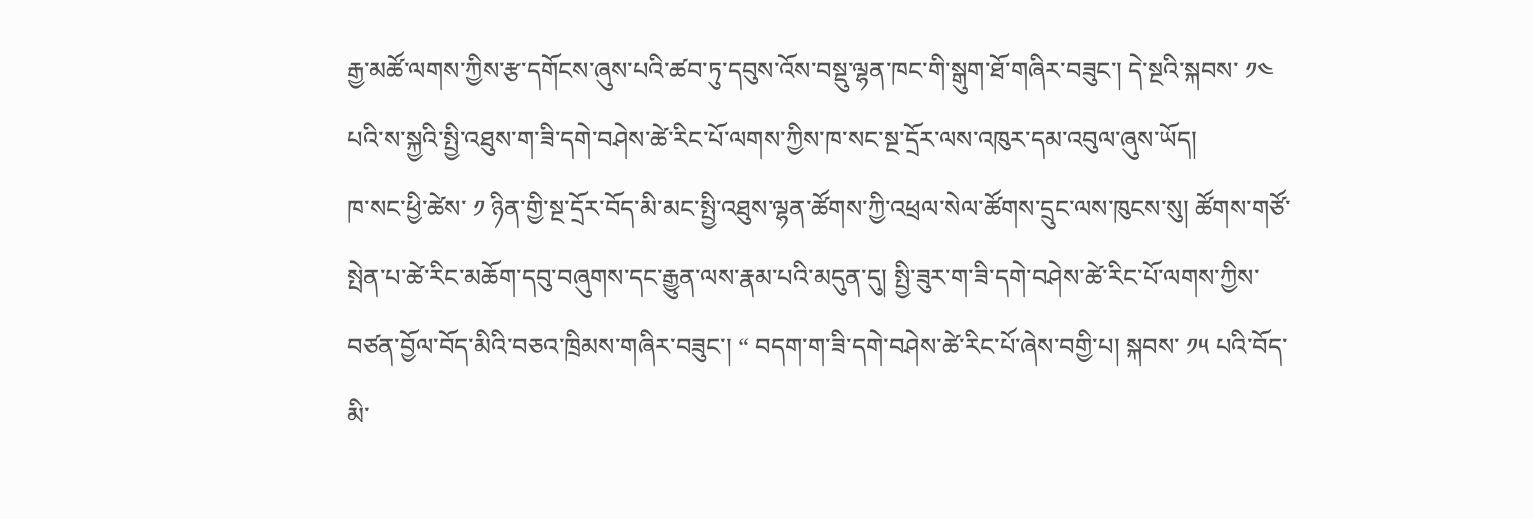རྒྱ་མཚོ་ལགས་ཀྱིས་རྩ་དགོངས་ཞུས་པའི་ཚབ་ཏུ་དབུས་འོས་བསྡུ་ལྷན་ཁང་གི་སྒུག་ཐོ་གཞིར་བཟུང་། དེ་སྔའི་སྐབས་ ༡༤ པའི་ས་སྐྱའི་སྤྱི་འཐུས་ག་ཟི་དགེ་བཤེས་ཚེ་རིང་པོ་ལགས་ཀྱིས་ཁ་སང་སྔ་དྲོར་ལས་འཁུར་དམ་འབུལ་ཞུས་ཡོད།
ཁ་སང་ཕྱི་ཚེས་ ༡ ཉིན་གྱི་སྔ་དྲོར་བོད་མི་མང་སྤྱི་འཐུས་ལྷན་ཚོགས་ཀྱི་འཕྲལ་སེལ་ཚོགས་དྲུང་ལས་ཁུངས་སུ། ཚོགས་གཙོ་སྤེན་པ་ཚེ་རིང་མཆོག་དབུ་བཞུགས་དང་རྒྱུན་ལས་རྣམ་པའི་མདུན་དུ། སྤྱི་ཟུར་ག་ཟི་དགེ་བཤེས་ཚེ་རིང་པོ་ལགས་ཀྱིས་བཙན་བྱོལ་བོད་མིའི་བཅའ་ཁྲིམས་གཞིར་བཟུང་། “ བདག་ག་ཟི་དགེ་བཤེས་ཚེ་རིང་པོ་ཞེས་བགྱི་པ། སྐབས་ ༡༥ པའི་བོད་མི་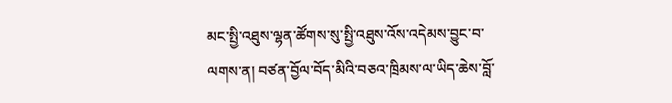མང་སྤྱི་འཐུས་ལྷན་ཚོགས་སུ་སྤྱི་འཐུས་འོས་འདེམས་བྱུང་བ་ལགས་ན། བཙན་བྱོལ་བོད་མིའི་བཅའ་ཁྲིམས་ལ་ཡིད་ཆེས་བློ་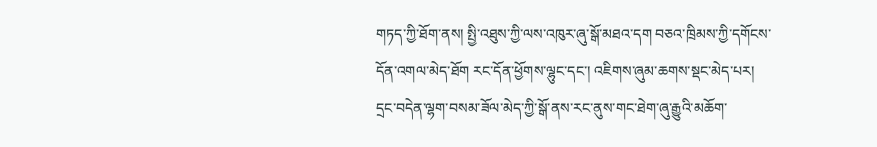གཏད་ཀྱི་ཐོག་ནས། སྤྱི་འཐུས་ཀྱི་ལས་འཁུར་ཞུ་སྒོ་མཐའ་དག བཅའ་ཁྲིམས་ཀྱི་དགོངས་དོན་འགལ་མེད་ཐོག རང་དོན་ཕྱོགས་ལྷུང་དང་། འཇིགས་ཞུམ་ཆགས་སྡང་མེད་པར། དྲང་བདེན་ལྷག་བསམ་ཟོལ་མེད་ཀྱི་སྒོ་ནས་རང་ནུས་གང་ཐེག་ཞུ་རྒྱུའི་མཆོག་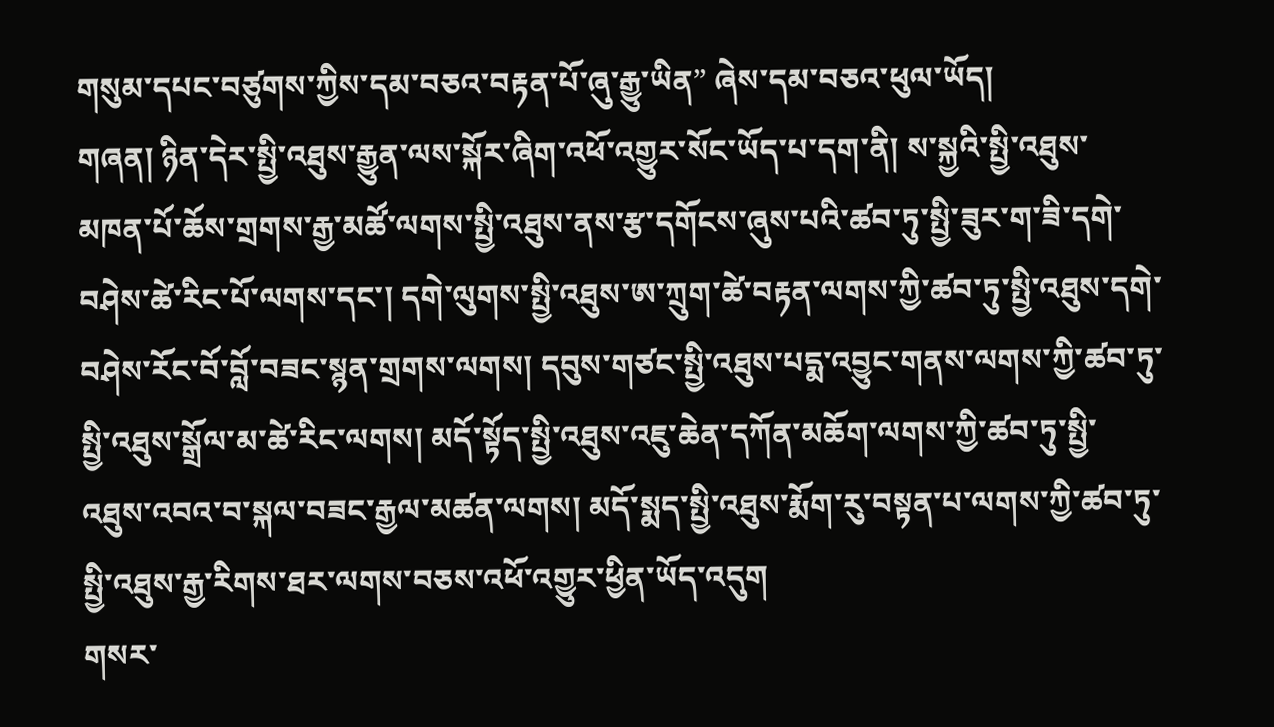གསུམ་དཔང་བཙུགས་ཀྱིས་དམ་བཅའ་བརྟན་པོ་ཞུ་རྒྱུ་ཡིན” ཞེས་དམ་བཅའ་ཕུལ་ཡོད།
གཞན། ཉིན་དེར་སྤྱི་འཐུས་རྒྱུན་ལས་སྐོར་ཞིག་འཕོ་འགྱུར་སོང་ཡོད་པ་དག་ནི། ས་སྐྱའི་སྤྱི་འཐུས་མཁན་པོ་ཆོས་གྲགས་རྒྱ་མཚོ་ལགས་སྤྱི་འཐུས་ནས་རྩ་དགོངས་ཞུས་པའི་ཚབ་ཏུ་སྤྱི་ཟུར་ག་ཟི་དགེ་བཤེས་ཚེ་རིང་པོ་ལགས་དང་། དགེ་ལུགས་སྤྱི་འཐུས་ཨ་ཀྲུག་ཚེ་བརྟན་ལགས་ཀྱི་ཚབ་ཏུ་སྤྱི་འཐུས་དགེ་བཤེས་རོང་བོ་བློ་བཟང་སྙན་གྲགས་ལགས། དབུས་གཙང་སྤྱི་འཐུས་པདྨ་འབྱུང་གནས་ལགས་ཀྱི་ཚབ་ཏུ་སྤྱི་འཐུས་སྒྲོལ་མ་ཚེ་རིང་ལགས། མདོ་སྟོད་སྤྱི་འཐུས་འཇུ་ཆེན་དཀོན་མཆོག་ལགས་ཀྱི་ཚབ་ཏུ་སྤྱི་འཐུས་འབའ་བ་སྐལ་བཟང་རྒྱལ་མཚན་ལགས། མདོ་སྨད་སྤྱི་འཐུས་རྨོག་རུ་བསྟན་པ་ལགས་ཀྱི་ཚབ་ཏུ་སྤྱི་འཐུས་རྒྱ་རིགས་ཐར་ལགས་བཅས་འཕོ་འགྱུར་ཕྱིན་ཡོད་འདུག
གསར་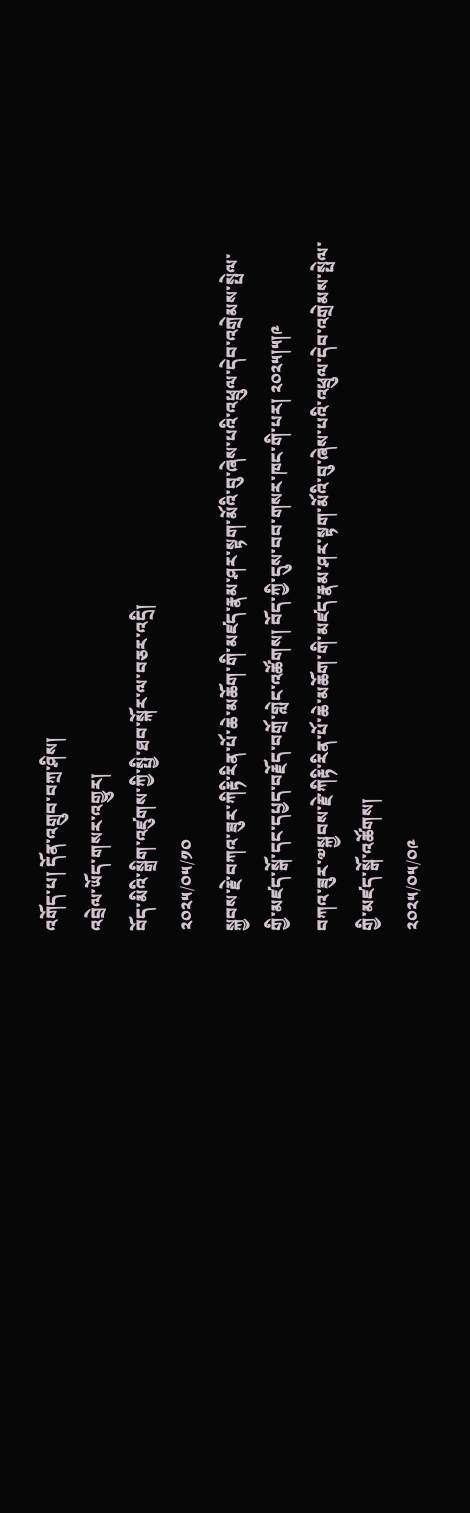འགོད་པ། དོན་འགྲུབ་བཀྲ་ཤིས།
འབྲེལ་ཡོད་གསར་འགྱུར།
བོད་མིའི་སྒྲིག་འཛུགས་ཀྱི་སྤྱི་ཐབ་སྐོར་ལ་བཅར་འདྲི།
༢༠༢༥/༠༥/༡༠
སྐྱབས་རྗེ་བཀའ་ཟུར་ཀིརྟི་རིན་པོ་ཆེ་མཆོག་གི་མཛད་རྣམ་ཤར་སྟག་མོའི་བུ་ཞེས་པའི་འཕྲུལ་དེབ་འགྲེམས་སྤེལ་གྱི་མཛད་སྒོ་དང་དཔྱད་བརྗོད་བགྲོ་གླེང་འཚོགས། བོད་ཀྱི་དུས་བབ་གསར་ཁང་གི་པར། ༢༠༢༥།༥།༩
བཀའ་ཟུར་༧སྐྱབས་རྗེ་ཀིརྟི་རིན་པོ་ཆེ་མཆོག་གི་མཛད་རྣམ་ཤར་སྟག་མོའི་བུ་ཞེས་པའི་འཕྲུལ་དེབ་འགྲེམས་སྤེལ་གྱི་མཛད་སྒོ་འཚོགས།
༢༠༢༥/༠༥/༠༩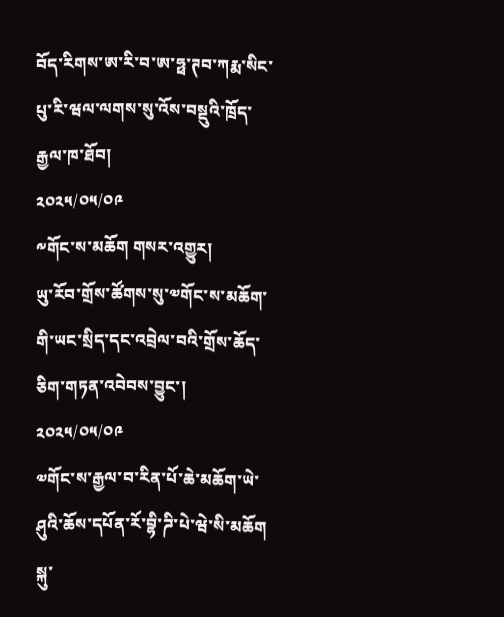བོད་རིགས་ཨ་རི་བ་ཨ་ཧྥ་ཊབ་ཀརྨ་སིང་པུ་རི་ཝལ་ལགས་སུ་འོས་བསྡུའི་ཁྲོད་རྒྱལ་ཁ་ཐོབ།
༢༠༢༥/༠༥/༠༩
༸གོང་ས་མཆོག གསར་འགྱུར།
ཡུ་རོབ་གྲོས་ཚོགས་སུ་༧གོང་ས་མཆོག་གི་ཡང་སྲིད་དང་འབྲེལ་བའི་གྲོས་ཆོད་ཅིག་གཏན་འབེབས་བྱུང་།
༢༠༢༥/༠༥/༠༩
༧གོང་ས་རྒྱལ་བ་རིན་པོ་ཆེ་མཆོག་ཡེ་ཤུའི་ཆོས་དཔོན་རོ་བྷི་ཌི་པེ་ཝེ་སི་མཆོག སྐུ་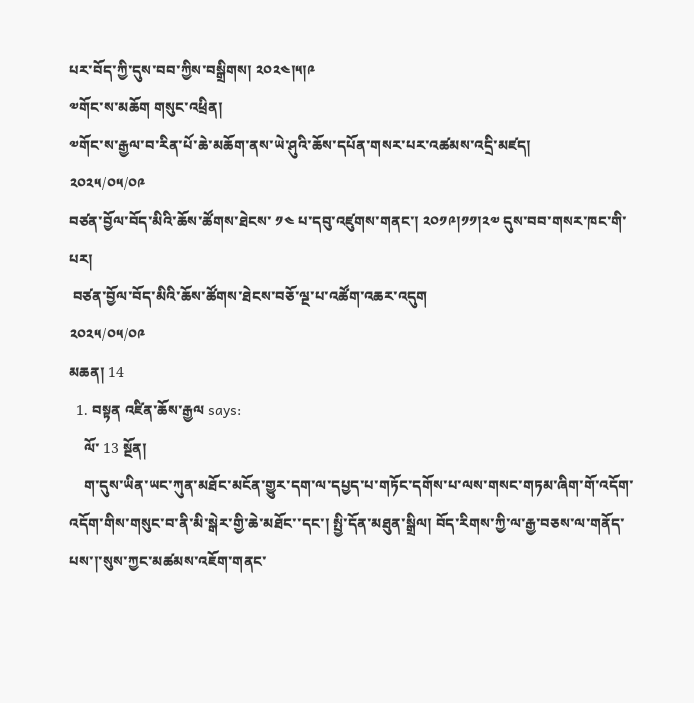པར་བོད་ཀྱི་དུས་བབ་ཀྱིས་བསྒྲིགས། ༢༠༢༤།༥།༩
༧གོང་ས་མཆོག གསུང་འཕྲིན།
༧གོང་ས་རྒྱལ་བ་རིན་པོ་ཆེ་མཆོག་ནས་ཡེ་ཤུའི་ཆོས་དཔོན་གསར་པར་འཚམས་འདྲི་མཛད།
༢༠༢༥/༠༥/༠༩
བཙན་བྱོལ་བོད་མིའི་ཆོས་ཚོགས་ཐེངས་ ༡༤ པ་དབུ་འཛུགས་གནང་། ༢༠༡༩།༡༡།༢༧ དུས་བབ་གསར་ཁང་གི་པར།
 བཙན་བྱོལ་བོད་མིའི་ཆོས་ཚོགས་ཐེངས་བཅོ་ལྔ་པ་འཚོག་འཆར་འདུག
༢༠༢༥/༠༥/༠༩
མཆན། 14
  1. བསྟན འཛིན་ཆོས་རྒྱལ says:
    ལོ་ 13 སྔོན།
    ག་དུས་ཡིན་ཡང་ཀུན་མཐོང་མངོན་གྱུར་དག་ལ་དཔྱད་པ་གཏོང་དགོས་པ་ལས་གསང་གཏམ་ཞིག་གོ་འདོག་འདོག་གིས་གསུང་བ་ནི་མི་སྒེར་གྱི་ཆེ་མཐོང་་དང་། སྤྱི་དོན་མཐུན་སྒྲིལ། བོད་རིགས་ཀྱི་ལ་རྒྱ་བཅས་ལ་གནོད་པས་།་སུས་ཀྱང་མཚམས་འཇོག་གནང་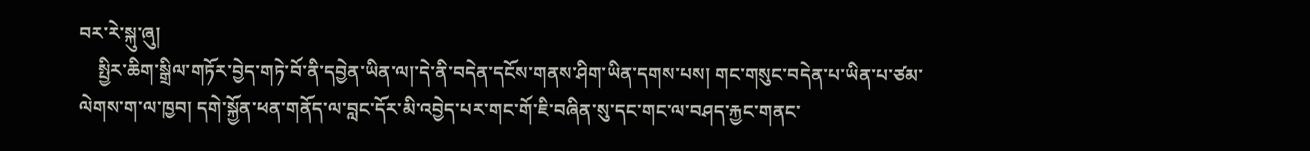བར་རེ་སྐུ་ཞུ།
    སྤྱིར་ཆིག་སྒྲིལ་གཏོར་བྱེད་གཏེ་བོ་ནི་དབྱེན་ཡིན་ལ།་དེ་ནི་བདེན་དངོས་གནས་ཤིག་ཡིན་དགས་པས། གང་གསུང་བདེན་པ་ཡིན་པ་ཙམ་ལེགས་ག་ལ་ཁྱབ། དགེ་སྐྱོན་ཕན་གནོད་ལ་བླང་དོར་མི་འབྱེད་པར་གང་གོ་ཇི་བཞིན་སུ་དང་གང་ལ་བཤད་རྐྱང་གནང་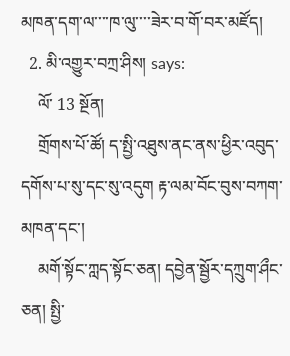མཁན་དག་ལ་་་་ཁ་ལུ་་་་ཟེར་བ་གོ་བར་མཛོད།
  2. མི་འགྱུར་བཀྲ་ཤིས། says:
    ལོ་ 13 སྔོན།
    གྲོགས་པོ་ཚོ། ད་སྤྱི་འཐུས་ནང་ནས་ཕྱིར་འབུད་དགོས་པ་སུ་དང་སུ་འདུག རྟ་ལམ་བོང་བུས་བཀག་མཁན་དང་།
    མགོ་སྟོང་ཀླད་སྟོང་ཅན། དབྱེན་སྦྱོར་དཀྲུག་ཤྀང་ཅན། སྤྱི་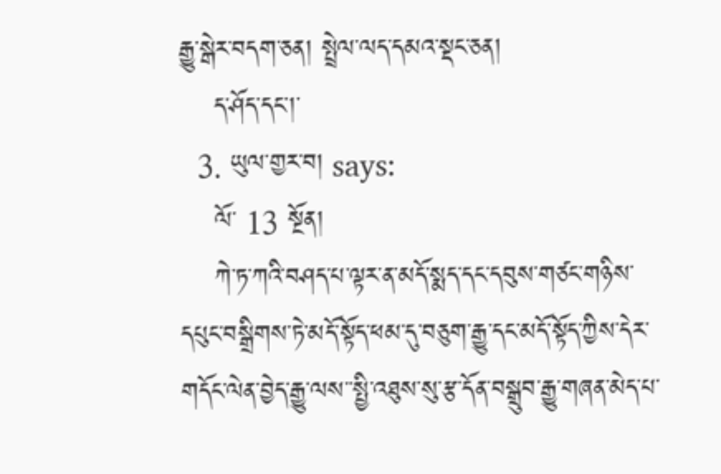རྒྱུ་སྒེར་བདག་ཅན། སྤྲེལ་ལད་དམའ་སྡང་ཅན།
    ད་ཤོད་དང་།་
  3. ཡུལ་གྱར་བ། says:
    ལོ་ 13 སྔོན།
    ཀེ་ཏ་ཀའི་བཤད་པ་ལྟར་ན་མདོ་སྨད་དང་དབུས་གཙང་གཉིས་དཔུང་བསྒྲིགས་ཏེ་མདོ་སྟོད་ཕམ་དུ་བཅུག་རྒྱུ་དང་མདོ་སྟོད་ཀྱིས་དེར་གདོང་ལེན་བྱེད་རྒྱུ་ལས་་སྤྱི་འཐུས་སུ་རྩ་དོན་བསྒྲུབ་རྒྱུ་གཞན་མེད་པ་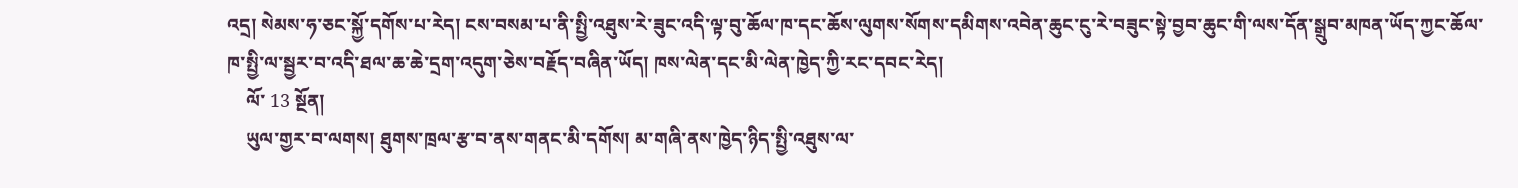འདྲ། སེམས་ཧ་ཅང་སྐྱོ་དགོས་པ་རེད། ངས་བསམ་པ་ནི་སྤྱི་འཐུས་རེ་ཟུང་འདི་ལྟ་བུ་ཆོལ་ཁ་དང་ཆོས་ལུགས་སོགས་དམིགས་འབེན་ཆུང་ངུ་རེ་བཟུང་སྟེ་བྱབ་ཆུང་གི་ལས་དོན་སྒྲུབ་མཁན་ཡོད་ཀྱང་ཆོལ་ཁ་སྤྱི་ལ་སྦྱར་བ་འདི་ཐལ་ཆ་ཆེ་དྲག་འདུག་ཅེས་བརྗོད་བཞིན་ཡོད། ཁས་ལེན་དང་མི་ལེན་ཁྱེད་ཀྱི་རང་དབང་རེད།
    ལོ་ 13 སྔོན།
    ཡུལ་གྱར་བ་ལགས། ཐུགས་ཁྲལ་རྩ་བ་ནས་གནང་མི་དགོས། མ་གཞི་ནས་ཁྱེད་ཉིད་སྤྱི་འཐུས་ལ་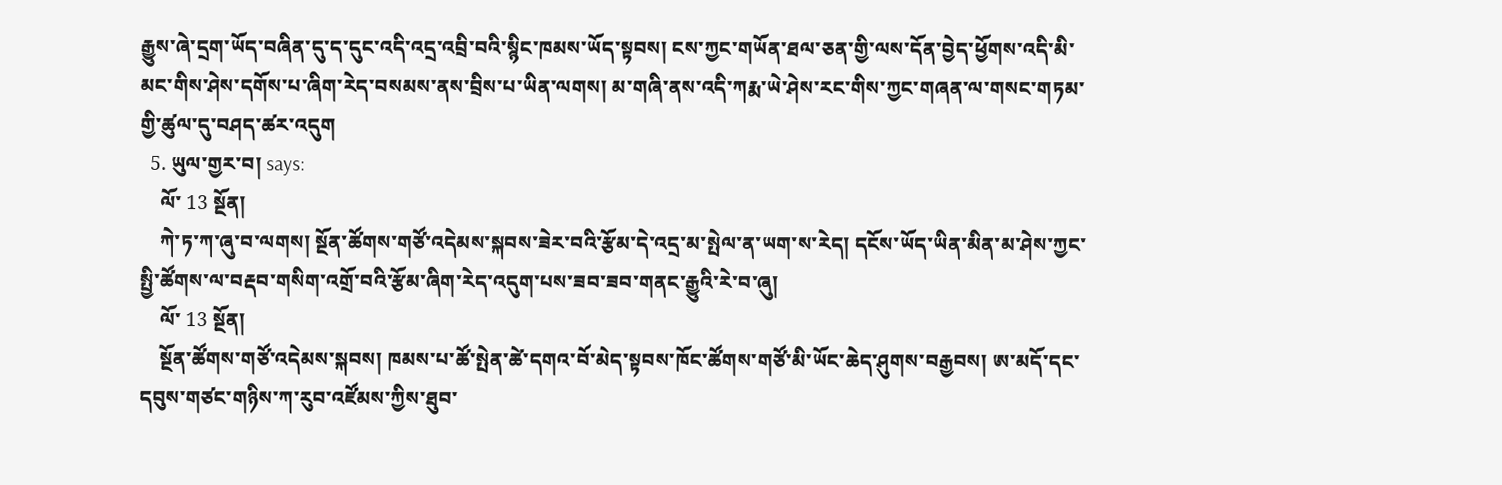རྒྱུས་ཞེ་དྲག་ཡོད་བཞིན་དུ་ད་དུང་འདི་འདྲ་འབྲི་བའི་སྙིང་ཁམས་ཡོད་སྟབས། ངས་ཀྱང་གཡོན་ཐལ་ཅན་གྱི་ལས་དོན་བྱེད་ཕྱོགས་འདི་མི་མང་གིས་ཤེས་དགོས་པ་ཞིག་རེད་བསམས་ནས་བྲིས་པ་ཡིན་ལགས། མ་གཞི་ནས་འདི་ཀརྨ་ཡེ་ཤེས་རང་གིས་ཀྱང་གཞན་ལ་གསང་གཏམ་གྱི་ཚུལ་དུ་བཤད་ཚར་འདུག
  5. ཡུལ་གྱར་བ། says:
    ལོ་ 13 སྔོན།
    ཀེ་ཏ་ཀ་ཞུ་བ་ལགས། སྔོན་ཚོགས་གཙོ་འདེམས་སྐབས་ཟེར་བའི་རྩོམ་དེ་འདྲ་མ་སྤེལ་ན་ཡག་ས་རེད། དངོས་ཡོད་ཡིན་མིན་མ་ཤེས་ཀྱང་སྤྱི་ཚོགས་ལ་བརྡབ་གསིག་འགྲོ་བའི་རྩོམ་ཞིག་རེད་འདུག་པས་ཟབ་ཟབ་གནང་རྒྱུའི་རེ་བ་ཞུ།
    ལོ་ 13 སྔོན།
    སྔོན་ཚོགས་གཙོ་འདེམས་སྐབས། ཁམས་པ་ཚོ་སྤེན་ཚེ་དགའ་བོ་མེད་སྟབས་ཁོང་ཚོགས་གཙོ་མི་ཡོང་ཆེད་ཤུགས་བརྒྱབས། ཨ་མདོ་དང་དབུས་གཙང་གཉིས་ཀ་རུབ་འཛོམས་ཀྱིས་ཐུབ་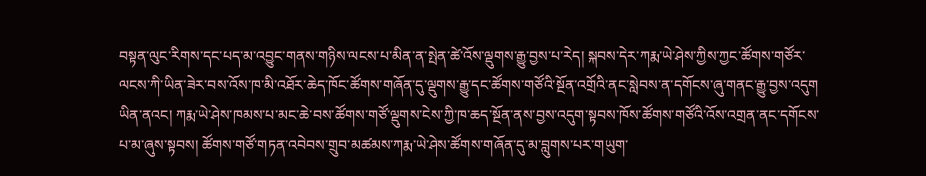བསྟན་ལུང་རིགས་དང་པད་མ་འབྱུང་གནས་གཉིས་ལངས་པ་མིན་ན་སྤེན་ཚེ་འོས་ལྡུགས་རྒྱུ་བྱས་པ་རེད། སྐབས་དེར་ཀརྨ་ཡེ་ཤེས་ཀྱིས་ཀྱང་ཚོགས་གཙོར་ལངས་ཀི་ཡིན་ཟེར་བས་འོས་ཁ་མི་འཐོར་ཆེད་ཁོང་ཚོགས་གཞོན་དུ་ལྡུགས་རྒྱུ་དང་ཚོགས་གཙོའི་སྔོན་འགྲོའི་ནང་སླེབས་ན་དགོངས་ཞུ་གནང་རྒྱུ་བྱས་འདུག ཡིན་ནའང། ཀརྨ་ཡེ་ཤེས་ཁམས་པ་མང་ཆེ་བས་ཚོགས་གཙོ་ལྡུགས་ངེས་ཀྱི་ཁ་ཆད་སྔོན་ནས་བྱས་འདུག་སྟབས་ཁོས་ཚོགས་གཙོའི་འོས་འགྲན་ནང་དགོངས་པ་མ་ཞུས་སྟབས། ཚོགས་གཙོ་གཏན་འབེབས་གྲུབ་མཚམས་ཀརྨ་ཡེ་ཤེས་ཚོགས་གཞོན་དུ་མ་བླུགས་པར་གཡུག་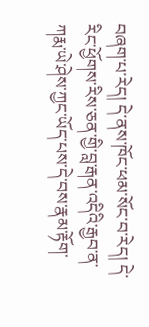བཞག་པ་རེད། དེ་ནས་ཁོང་ཕམ་སོང་བ་རེད། དེ་རིང་ཕྱོགས་རིས་ཅན་གྱི་བླ་རྒན་འདིའི་རྒྱབ་ན་ཀརྨ་ཡེ་ཤེས་ཀྱང་ཡོད་པས་དེ་བས་རྣམ་རྟོག་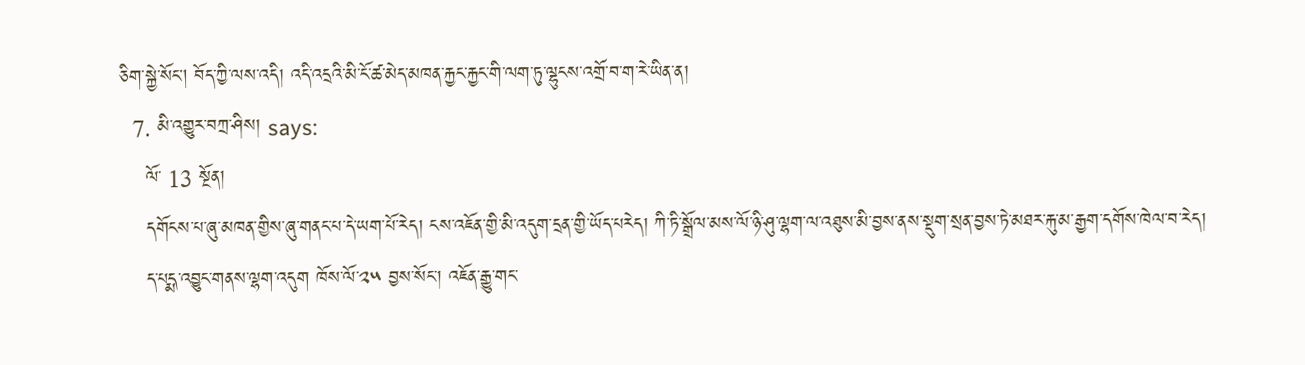ཅིག་སྐྱེ་སོང། བོད་ཀྱི་ལས་འདི། འདི་འདྲའི་མི་ངོ་ཚ་མེད་མཁན་རྐྱང་རྐྱང་གི་ལག་ཏུ་ལྷུངས་འགྲོ་བ་ག་རེ་ཡིན་ན།
  7. མི་འགྱུར་བཀྲ་ཤིས། says:
    ལོ་ 13 སྔོན།
    དགོངས་པ་ཞུ་མཁན་གྱིས་ཞུ་གནང་པ་དེ་ཡག་པོ་རེད། ངས་འཇོན་གྱི་མི་འདུག་དྲན་གྱི་ཡོད་པརེད། ཀི་ཏི་སྒྲོལ་མས་ལོ་ཉི་ཤུ་ལྷག་ལ་འཐུས་མི་བྱས་ནས་སྡུག་སྲན་བྱས་ཏེ་མཐར་རྐུ་མ་རྒྱག་དགོས་ཁེལ་བ་རེད།
    ད་པདྨ་འབྱུང་གནས་ལྷག་འདུག ཁོས་ལོ་༢༥ བྱས་སོང་། འཇོན་རྒྱུ་གང་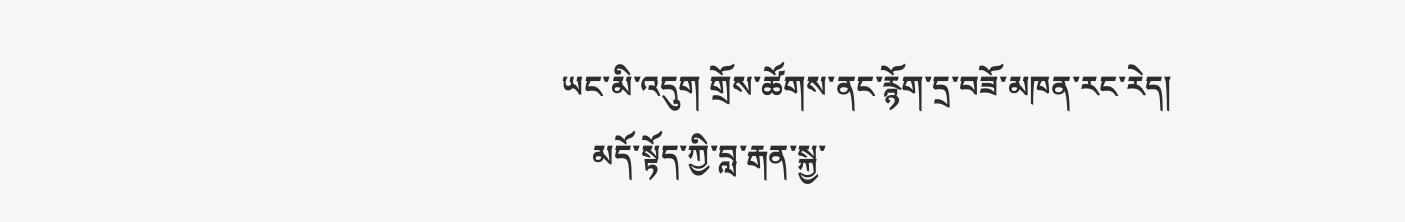ཡང་མི་འདུག གྲོས་ཚོགས་ནང་རྙོག་དྲ་བཟོ་མཁན་རང་རེད།
    མདོ་སྟོད་ཀྱི་བླ་རྒན་སྐྱ་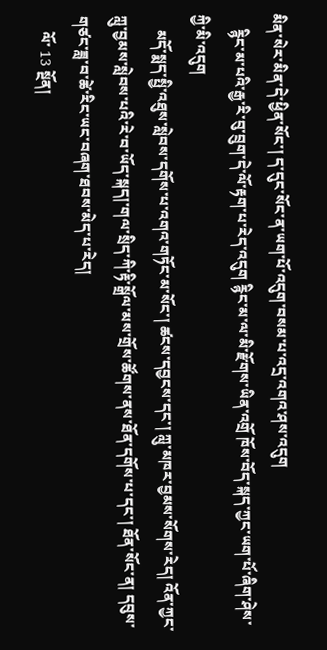མིན་སེར་མིན་དེ་ཕྱིན་སོང་། ད་དུང་སོང་ན་ཡག་པོ་འདུག་བསམ་པ་འདྲ་འགའ་ཤས་འདུག
    རྙིང་མ་པའི་རྒྱ་རི་བུ་བྲུག་དེ་ལོ་རྟག་པ་རེད་འདུག རྙིང་མ་ལ་མི་རྫོགས་ཡིན་འགྲོ ཁོས་བོད་སྐད་ཀྱང་ཡག་པོ་ཞིག་ཤེས་ཀྱི་མི་འདུག
    མདོ་སྨད་སྤྱི་འཐུས་སླེབས་དགོས་པ་འགའ་གཏོང་མ་སོང་། ཚངས་དབྱངས་དང་། ཀླུ་མཁར་བྱམས་སོགས་རེད། འོན་ཀྱང་ཀླུ་བྱམས་སླེབས་པའི་རེ་བ་ཡོད་སྐད།་གལ་སྲིད་ཀི་རྟི་སྒྲོལ་མས་གྲོས་ཚོགས་ནས་ཐོན་དགོས་པ་དང་། ཐོན་སོང་ན། དབུས་གཙང་ཟླ་བ་ཚེ་རིང་ཡང་བཞག་ཐབས་མེད་པ་རེད།
    ལོ་ 13 སྔོན།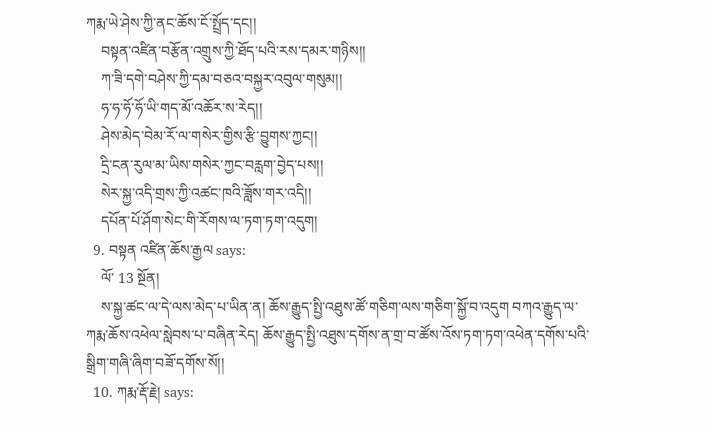ཀརྨ་ཡེ་ཤེས་ཀྱི་ནང་ཆོས་ངོ་སྤྲོད་དང།།
    བསྟན་འཛིན་བརྩོན་འགྲུས་ཀྱི་ཐོད་པའི་རས་དམར་གཉིས།།
    ཀ་ཟི་དགེ་བཤེས་ཀྱི་དམ་བཅའ་བསྐྱར་འབུལ་གསུམ།།
    ཧ་ཧ་ཧོ་ཧོ་ཡི་གད་མོ་འཆོར་ས་རེད།།
    ཤེས་མེད་བེམ་རོ་ལ་གསེར་གྱིས་རྩི་བྱུགས་ཀྱང།།
    དྲི་ངན་རུལ་མ་ཡིས་གསེར་ཀྱང་བརླག་བྱེད་པས།།
    སེར་སྐྱ་འདི་གྲས་ཀྱི་འཚང་ཁའི་ཟློས་གར་འདི།།
    དཔོན་པོ་ཤོག་སེང་གི་རོགས་ལ་ཏག་ཏག་འདུག།
  9. བསྟན འཛིན་ཆོས་རྒྱལ says:
    ལོ་ 13 སྔོན།
    ས་སྐྱ་ཚང་ལ་དེ་ལས་མེད་པ་ཡིན་ན། ཆོས་རྒྱུད་སྤྱི་འཐུས་ཚོ་གཅིག་ལས་གཅིག་སྐྱོ་བ་འདུག བཀའ་རྒྱུད་ལ་ཀརྨ་ཆོས་འཕེལ་སླེབས་པ་བཞིན་རེད། ཆོས་རྒྱུད་སྤྱི་འཐུས་དགོས་ན་གྲ་བ་ཚོས་འོས་ཏག་ཏག་འཕེན་དགོས་པའི་སྒྲིག་གཞི་ཞིག་བཟོ་དགོས་སོ།།
  10. ཀརྨ་རྡོ་རྗེ། says: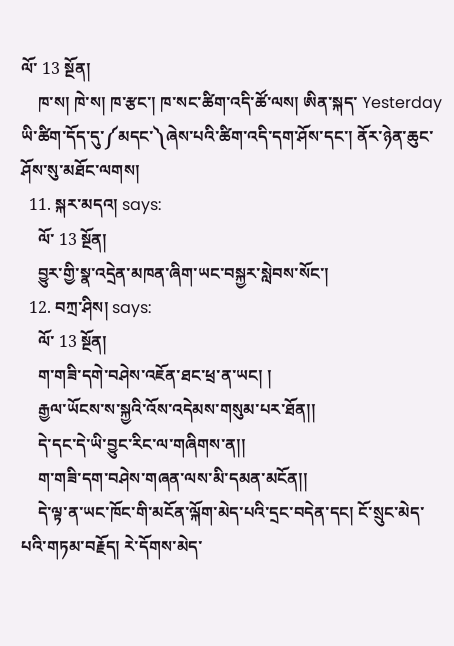ལོ་ 13 སྔོན།
    ཁ་ས། ཁེ་ས། ཁ་རྩང་། ཁ་སང་ཚིག་འདི་ཚོ་ལས། ཨིན་སྐད་ Yesterday ཡི་ཚིག་དོད་དུ་༼མདང་༽ཞེས་པའི་ཚིག་འདི་དག་ཤོས་དང་། ནོར་ཉེན་ཆུང་ཤོས་སུ་མཐོང་ལགས།
  11. སྐར་མདའ། says:
    ལོ་ 13 སྔོན།
    བྱུར་གྱི་སྣ་འདྲེན་མཁན་ཞིག་ཡང་བསྐྱར་སླེབས་སོང་།
  12. བཀྲ་ཤིས། says:
    ལོ་ 13 སྔོན།
    ག་གཟི་དགེ་བཤེས་འཇོན་ཐང་ཕྲ་ན་ཡང། །
    རྒྱལ་ཡོངས་ས་སྐྱའི་འོས་འདེམས་གསུམ་པར་ཐོན།།
    དེ་དང་དེ་ཡི་བྱུང་རིང་ལ་གཞིགས་ན།།
    ག་གཟི་དག་བཤེས་གཞན་ལས་མི་དམན་མངོན།།
    དེ་ལྟ་ན་ཡང་ཁོང་གི་མངོན་ལྐོག་མེད་པའི་དྲང་བདེན་དང། ངོ་སྲུང་མེད་པའི་གཏམ་བརྗོད། རེ་དོགས་མེད་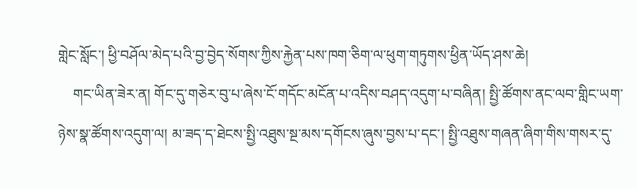གླེང་སློང་། ཕྱི་བཤོལ་མེད་པའི་བྱ་བྱེད་སོགས་ཀྱིས་རྐྱེན་པས་ཁག་ཅིག་ལ་ཕུག་གཏུགས་ཕྱིན་ཡོད་ཤས་ཆེ།
    གང་ཡིན་ཟེར་ན། གོང་དུ་གཅེར་བུ་པ་ཞེས་ངོ་གདོང་མངོན་པ་འདིས་བཤད་འདུག་པ་བཞིན། སྤྱི་ཚོགས་ནང་ལབ་གླིང་ཡག་ཉེས་སྣ་ཚོགས་འདུག་ལ། མ་ཟད་ད་ཐེངས་སྤྱི་འཐུས་སྔ་མས་དགོངས་ཞུས་བྱས་པ་དང་། སྤྱི་འཐུས་གཞན་ཞིག་གིས་གསར་དུ་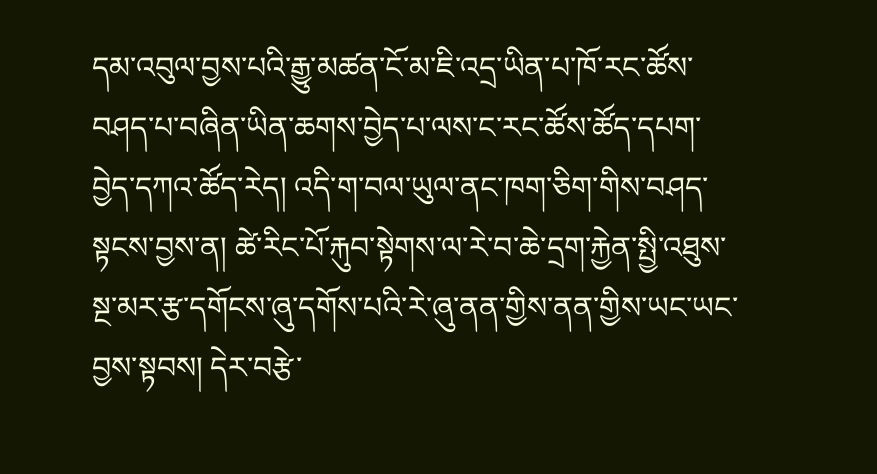དམ་འབུལ་བྱས་པའི་རྒྱུ་མཚན་ངོ་མ་ཇི་འདྲ་ཡིན་པ་ཁོ་རང་ཚོས་བཤད་པ་བཞིན་ཡིན་ཆགས་བྱེད་པ་ལས་ང་རང་ཚོས་ཚོད་དཔག་བྱེད་དཀའ་ཚོད་རེད། འདི་ག་བལ་ཡུལ་ནང་ཁག་ཅིག་གིས་བཤད་སྟངས་བྱས་ན། ཚེ་རིང་པོ་རྐུབ་སྟེགས་ལ་རེ་བ་ཆེ་དྲག་རྐྱེན་སྤྱི་འཐུས་སྔ་མར་རྩ་དགོངས་ཞུ་དགོས་པའི་རེ་ཞུ་ནན་གྱིས་ནན་གྱིས་ཡང་ཡང་བྱས་སྟབས། དེར་བརྩེ་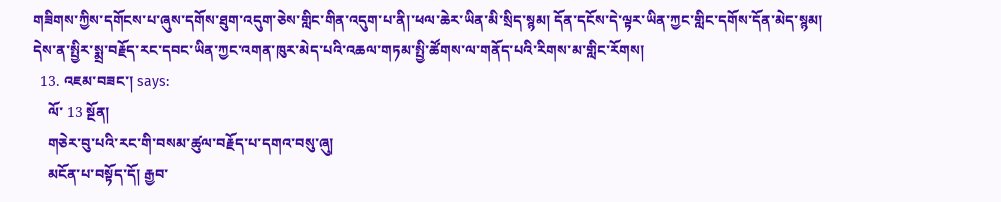གཟིགས་ཀྱིས་དགོངས་པ་ཞུས་དགོས་ཐུག་འདུག་ཅེས་གླིང་གིན་འདུག་པ་ནི།་ཕལ་ཆེར་ཡིན་མི་སྲིད་སྙམ། དོན་དངོས་དེ་ལྟར་ཡིན་ཀྱང་གླིང་དགོས་དོན་མེད་སྙམ། དེས་ན་སྤྱིར་སྨྲ་བརྗོད་རང་དབང་ཡིན་ཀྱང་འགན་ཁུར་མེད་པའི་འཆལ་གཏམ་སྤྱི་ཚོགས་ལ་གནོད་པའི་རིགས་མ་གླིང་རོགས།
  13. འཇམ་བཟང་། says:
    ལོ་ 13 སྔོན།
    གཅེར་བུ་པའི་རང་གི་བསམ་ཚུལ་བརྗོད་པ་དགའ་བསུ་ཞུ།
    མངོན་པ་བསྟོད་དོ། རྒྱབ་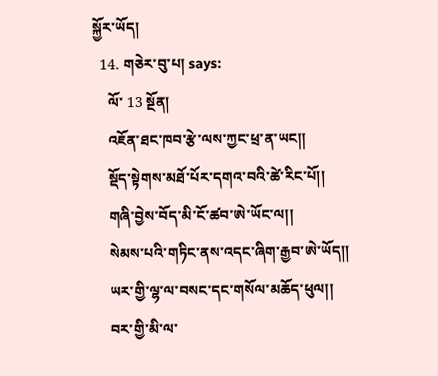སྐྱོར་ཡོད།
  14. གཅེར་བུ་པ། says:
    ལོ་ 13 སྔོན།
    འཇོན་ཐང་ཁབ་རྩེ་ལས་ཀྱང་ཕྲ་ན་ཡང།།
    སྡོད་སྟེགས་མཐོ་པོར་དགའ་བའི་ཚེ་རིང་པོ།།
    གཞི་བྱེས་བོད་མི་ངོ་ཚབ་ཨེ་ཡོང་ལ།།
    སེམས་པའི་གཏིང་ནས་འདང་ཞིག་རྒྱབ་ཨེ་ཡོད།།
    ཡར་གྱི་ལྷ་ལ་བསང་དང་གསོལ་མཆོད་ཕུལ།།
    བར་གྱི་མི་ལ་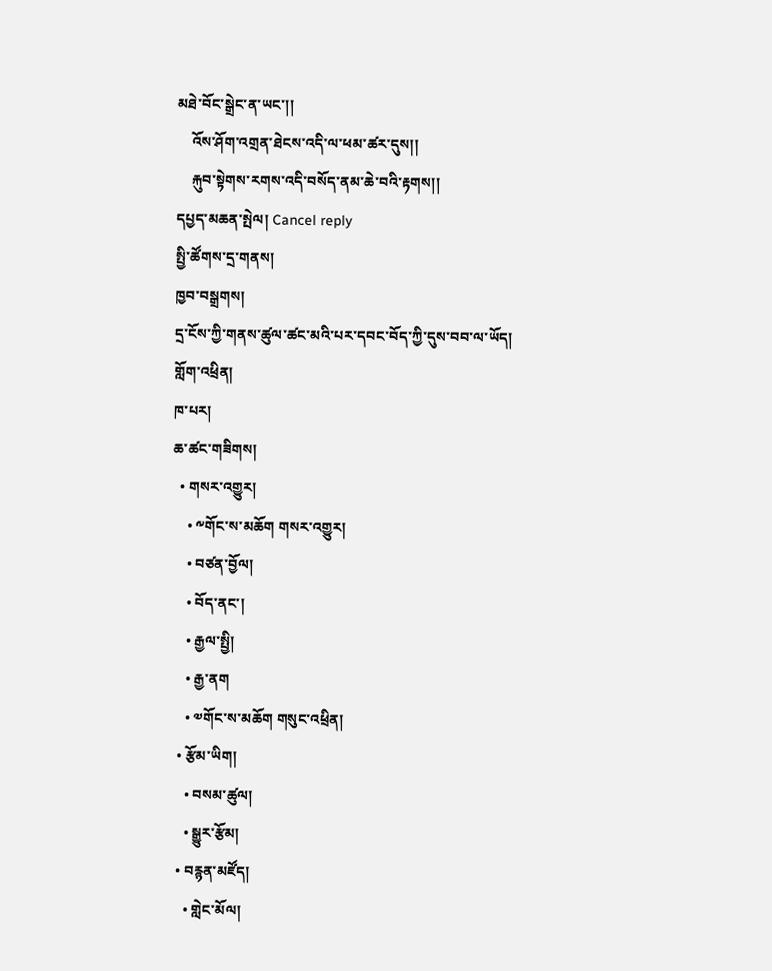མཐེ་བོང་སྒྲེང་ན་ཡང་།།
    འོས་ཤོག་འགྲན་ཐེངས་འདི་ལ་ཕམ་ཚར་དུས།།
    རྐུབ་སྟེགས་རགས་འདི་བསོད་ནམ་ཆེ་བའི་རྟགས།།
དཔྱད་མཆན་སྤེལ། Cancel reply
སྤྱི་ཚོགས་དྲ་གནས།
ཁྱབ་བསྒྲགས།
དྲ་ངོས་ཀྱི་གནས་ཚུལ་ཚང་མའི་པར་དབང་བོད་ཀྱི་དུས་བབ་ལ་ཡོད།
གློག་འཕྲིན།
ཁ་པར།
ཆ་ཚང་གཟིགས།
  • གསར་འགྱུར།
    • ༸གོང་ས་མཆོག གསར་འགྱུར།
    • བཙན་བྱོལ།
    • བོད་ནང་།
    • རྒྱལ་སྤྱི།
    • རྒྱ་ནག
    • ༧གོང་ས་མཆོག གསུང་འཕྲིན།
  • རྩོམ་ཡིག།
    • བསམ་ཚུལ།
    • སྒྱུར་རྩོམ།
  • བརྙན་མཛོད།
    • གླེང་མོལ།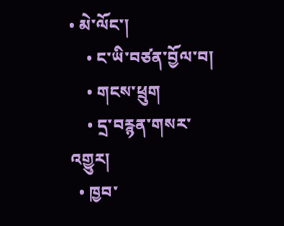• མེ་ལོང་།
    • ང་ཡི་བཙན་བྱོལ་བ།
    • གངས་ཕྲུག
    • དྲ་བརྙན་གསར་འགྱུར།
  • ཁྱབ་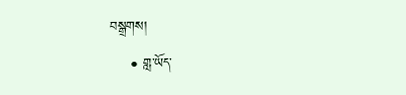བསྒྲགས།
    • གླ་ཡོད་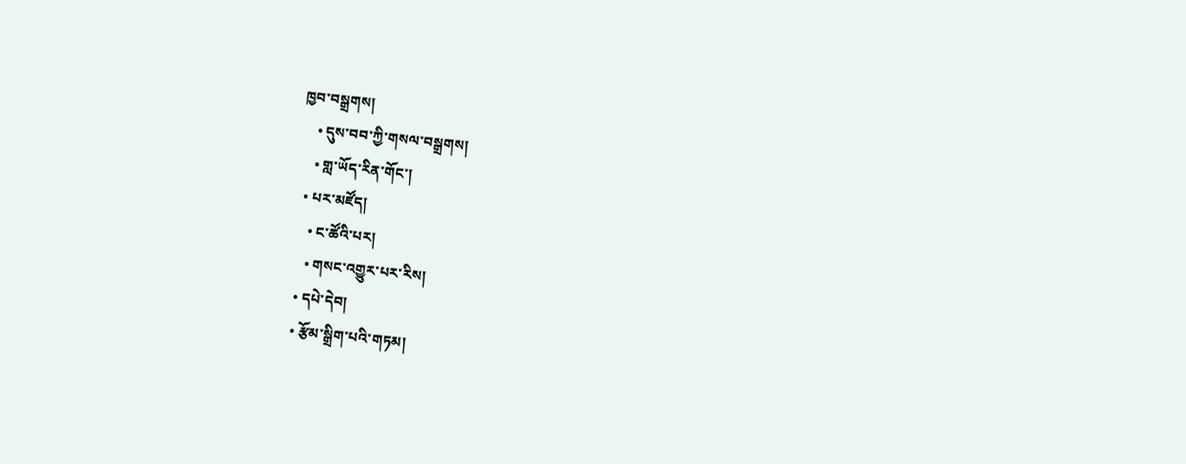ཁྱབ་བསྒྲགས།
    • དུས་བབ་ཀྱི་གསལ་བསྒྲགས།
    • གླ་ཡོད་རིན་གོང་།
  • པར་མཛོད།
    • ང་ཚོའི་པར།
    • གསང་འགྱུར་པར་རིས།
  • དཔེ་དེབ།
  • རྩོམ་སྒྲིག་པའི་གཏམ།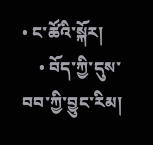• ང་ཚོའི་སྐོར།
    • བོད་ཀྱི་དུས་བབ་ཀྱི་བྱུང་རིམ།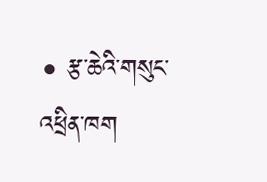• རྩ་ཆེའི་གསུང་འཕྲིན་ཁག